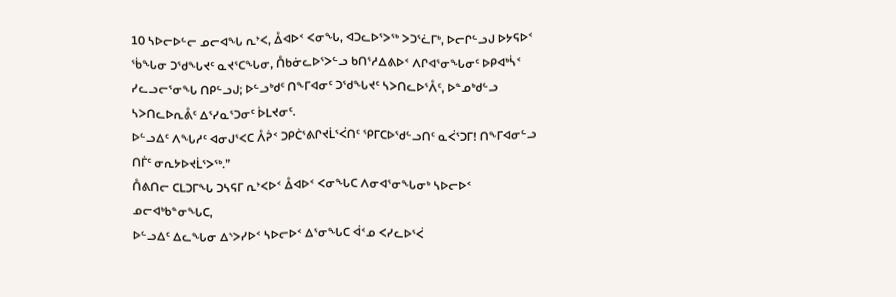10 ᓴᐅᓕᐅᓪᓕ ᓄᓕᐊᖓ ᕆᔾᐸ, ᐂᐊᐅᑉ ᐸᓂᖓ, ᐊᑐᓚᐅᕐᐳᖅ ᐳᑐᕐᓛᒥᒃ, ᐅᓕᒋᓪᓗᒍ ᐅᔭᕋᐅᑉ ᖄᖓᓂ ᑐᖁᖓᔪᑦ ᓇᔪᕐᑕᖓᓂ, ᑍᑲᓃᓚᐅᕐᐳᓪᓗ ᑲᑎᕐᓱᐃᕕᐅᑉ ᐱᒋᐊᕐᓂᖓᓂᑦ ᐅᑭᐊᒃᓵᑉ ᓯᓚᓗᓕᕐᓂᖓ ᑎᑭᓪᓗᒍ; ᐅᓪᓗᒃᑯᑦ ᑎᖕᒥᐊᓂᑦ ᑐᖁᖓᔪᑦ ᓴᐳᑎᓚᐅᕐᐰᑦ, ᐅᓐᓄᒃᑯᓪᓗ ᓴᐳᑎᓚᐅᕆᕔᑦ ᐃᕐᓯᓇᕐᑐᓂᑦ ᐆᒪᔪᓂᑦ.
ᐅᓪᓗᐃᑦ ᐱᖓᓱᑦ ᐊᓂᒍᕐᐸᑕ ᐰᕉᑉ ᑐᑭᑖᕐᕕᒋᔪᒫᕐᐹᑎᑦ ᕿᒥᑕᐅᖁᓪᓗᑎᑦ ᓇᐹᕐᑐᒥ! ᑎᖕᒥᐊᓂᓪᓗ ᑎᒦᑦ ᓂᕆᔭᐅᔪᒫᕐᐳᖅ.”
ᑍᕕᑎᓕ ᑕᒪᑐᒥᖓ ᑐᓴᕋᒥ ᕆᔾᐸᐅᑉ ᐂᐊᐅᑉ ᐸᓂᖓᑕ ᐱᓂᐊᕐᓂᖓᓂᒃ ᓴᐅᓕᐅᑉ ᓄᓕᐊᒃᑲᓐᓂᖓᑕ,
ᐅᓪᓗᐃᑦ ᐃᓚᖓᓂ ᐃᔅᐳᓯᐅᑉ ᓴᐅᓕᐅᑉ ᐃᕐᓂᖓᑕ ᐋᑉᓄ ᐸᓯᓚᐅᕐᐹ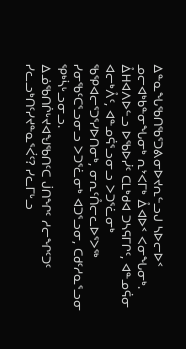ᐃᓐᓇᖓᖃᑎᖃᕐᑐᕕᓂᐅᔪᕆᓪᓗᒍ ᓴᐅᓕᐅᑉ ᓄᓕᐊᒃᑲᓐᓂᖓᓂᒃ ᕆᔾᐸᒥᒃ ᐂᐊᐅᑉ ᐸᓂᖓᓂᒃ.
ᐂᕼᐊᐱᐅᓪᓗ ᐅᖃᐅᓰᑦ ᑕᒪᒃᑯᐊ ᑐᓴᕋᒥᒋᑦ, ᐊᓐᓄᕌᓂ ᐊᓕᒃᐰᑦ, ᐊᓐᓄᕌᕐᓗᓂᓗ ᐳᑐᕐᓛᓂᒃ ᖃᕿᐊᓕᕐᑐᕐᓯᐅᑎᓂᒃ, ᓂᕆᑦᑍᓕᓚᐅᕐᐳᖅ ᓯᓂᖃᑦᑕᕐᓗᓂᓗ ᐳᑐᕐᓛᓂᒃ ᐊᑐᕐᓗᓂ, ᑕᑯᑦᓱᓇᕐᓗᓂ ᕿᒃᓵᒡᓗᓂᓗ.
ᐃᓅᖃᑎᒌᒡᔪᐊᖑᖃᑎᑦᑕ ᒎᑎᖏᑦ ᓱᓕᖏᑦᑐᑦ ᓯᓚᓗᒃᑎᑦᓯᔪᓐᓇᕐᐹᑦ? ᓯᓚᒥᒡᓗ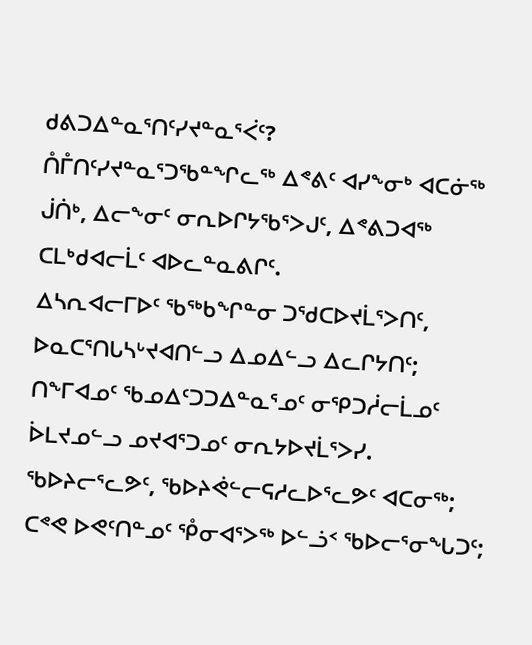ᑯᕕᑐᐃᓐᓇᕐᑎᑦᓯᔪᓐᓇᕐᐹᑦ? ᑍᒤᑎᑦᓯᔪᓐᓇᕐᑐᖃᓐᖏᓚᖅ ᐃᕝᕕᑦ ᐊᓯᖕᓂᒃ ᐊᑕᓃᖅ ᒎᑏᒃ, ᐃᓕᖕᓂᑦ ᓂᕆᐅᒋᔭᖃᕐᐳᒍᑦ, ᐃᕝᕕᑐᐊᖅ ᑕᒪᒃᑯᐊᓕᒫᑦ ᐊᐅᓚᓐᓇᕕᒋᑦ.
ᐃᓴᕆᐊᓕᒥᐅᑦ ᖃᖅᑲᖏᓐᓂ ᑐᖁᑕᐅᔪᒫᕐᐳᑎᑦ, ᐅᓇᑕᕐᑎᒐᓴᒡᔪᐊᑎᓪᓗ ᐃᓄᐃᓪᓗ ᐃᓚᒋᔭᑎᑦ; ᑎᖕᒥᐊᓄᑦ ᖃᓄᐃᑦᑐᑐᐃᓐᓇᕐᓄᑦ ᓂᕿᑐᓲᓕᒫᓄᑦ ᐆᒪᔪᓄᓪᓗ ᓄᔪᐊᕐᑐᓄᑦ ᓂᕆᔭᐅᔪᒫᕐᐳᓯ.
ᖃᐅᔨᓕᕐᓚᕗᑦ, ᖃᐅᔨᕚᓪᓕᕋᓱᓚᐅᕐᓚᕗᑦ ᐊᑕᓂᖅ; ᑕᕝᕙ ᐅᕙᑦᑎᓐᓄᑦ ᕾᓂᐊᕐᐳᖅ ᐅᓪᓘᑉ ᖃᐅᓕᕐᓂᖓᑐᑦ;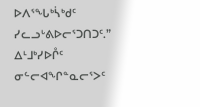ᐅᐱᕐᖓᒃᓵᒃᑯᑦ ᓯᓚᓗᒡᕕᐅᓕᕐᑐᑎᑐᑦ.”
ᐃᒻᒧᒃᓯᐅᒊᑦ ᓂᓪᓕᐊᖏᓐᓇᓕᕐᐳᑦ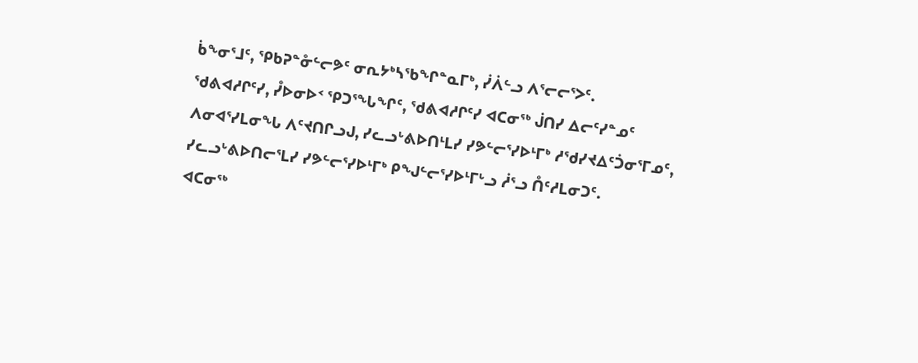ᑳᖕᓂᕐᒧᑦ, ᕿᑲᕈᓐᓁᓪᓕᕗᑦ ᓂᕆᔭᒃᓴᖃᖏᓐᓇᒥᒃ, ᓰᐲᓪᓗ ᐱᕐᓕᓕᕐᐳᑦ.
ᖁᕕᐊᓱᒋᑦᓯ, ᓮᐅᓂᐅᑉ ᕿᑐᕐᖓᖏᑦ, ᖁᕕᐊᓱᒋᑦᓯ ᐊᑕᓂᖅ ᒎᑎᓯ ᐃᓕᑦᓯᓐᓄᑦ ᐱᓂᐊᕐᓯᒪᓂᖓ ᐱᑦᔪᑎᒋᓗᒍ, ᓯᓚᓗᒡᕕᐅᑎᒻᒪᓯ ᓯᕗᓪᓕᕐᓯᐅᒻᒥᒃ ᓱᖁᓯᔪᐃᑦᑑᓂᕐᒥᓄᑦ, ᓯᓚᓗᒡᕕᐅᑎᓕᕐᒪᓯ ᓯᕗᓪᓕᕐᓯᐅᒻᒥᒃ ᑭᖑᓪᓕᕐᓯᐅᒻᒥᒡᓗ ᓲᕐᓗ ᑍᑦᓱᒪᓂᑐᑦ.
ᐊᑕᓂᖅ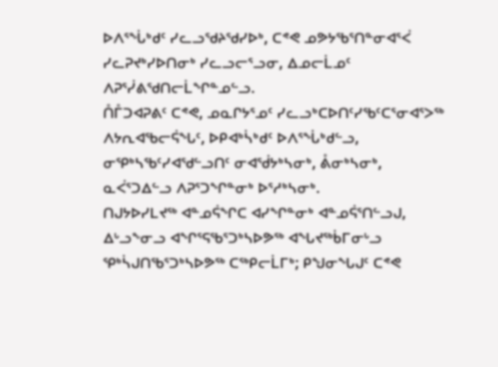ᐅᐱᕐᖔᒃᑯᑦ ᓯᓚᓗᖁᔨᖁᓯᐅᒃ, ᑕᕝᕙ ᓄᕗᔭᖃᕐᑎᓐᓂᐊᕐᐹ ᓯᓚᕈᔪᒃᓯᐅᑎᓂᒃ ᓯᓚᓗᓕᕐᓗᓂ, ᐃᓄᓕᒫᓄᑦ ᐱᕈᕐᓰᕕᖁᑎᓕᒫᖏᓐᓄᓪᓗ.
ᑍᒤᑐᐊᕈᕕᑦ ᑕᕝᕙ, ᓄᓇᒋᔭᕐᓄᑦ ᓯᓚᓗᒃᑕᐅᑎᑦᓯᖃᑦᑕᕐᓂᐊᕐᐳᖅ ᐱᔭᕆᐊᖃᓕᕌᖓᑦ, ᐅᑭᐊᒃᓵᒃᑯᑦ ᐅᐱᕐᖔᒃᑯᓪᓗ, ᓂᕿᒃᓴᖃᑦᓯᐊᖁᓪᓗᑎᑦ ᓂᐊᖂᔭᒃᓴᓂᒃ, ᕔᓂᒃᓴᓂᒃ, ᓇᐹᕐᑐᐃᓪᓗ ᐱᕈᕐᑐᖏᓐᓂᒃ ᐅᕐᓱᒃᓴᓂᒃ.
ᑎᒍᔭᐅᓯᒪᔪᖅ ᐊᓐᓄᕌᖏᑕ ᐊᓯᖏᓐᓂᒃ ᐊᓐᓄᕌᕐᑎᓪᓗᒍ, ᐃᒡᓗᖕᓂᓗ ᐊᖏᕐᕋᖃᕐᑐᒃᓴᐅᕗᖅ ᐊᖓᔪᖅᑳᒥᓂᒡᓗ ᕿᒃᓵᒍᑎᖃᕐᑐᒃᓴᐅᕗᖅ ᑕᖅᑭᓕᒫᒥᒃ; ᑭᖑᓂᖓᒍᑦ ᑕᕝᕙ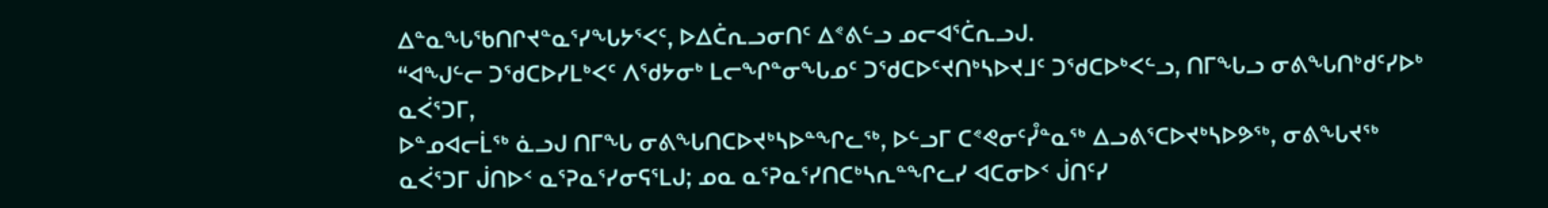ᐃᓐᓇᖓᖃᑎᒋᔪᓐᓇᕐᓯᖓᔭᕐᐸᑦ, ᐅᐃᑖᕆᓗᓂᑎᑦ ᐃᕝᕕᓪᓗ ᓄᓕᐊᕐᑖᕆᓗᒍ.
“ᐊᖑᓪᓕ ᑐᖁᑕᐅᓯᒪᒃᐸᑦ ᐱᖁᔭᓂᒃ ᒪᓕᖏᓐᓂᖓᓄᑦ ᑐᖁᑕᐅᑦᔪᑎᒃᓴᐅᔪᒧᑦ ᑐᖁᑕᐅᒃᐸᓪᓗ, ᑎᒥᖓᓗ ᓂᕕᖓᑎᒃᑯᑦᓯᐅᒃ ᓇᐹᕐᑐᒥ,
ᐅᓐᓄᐊᓕᒫᖅ ᓈᓗᒍ ᑎᒥᖓ ᓂᕕᖓᑎᑕᐅᔪᒃᓴᐅᓐᖏᓚᖅ, ᐅᓪᓗᒥ ᑕᕝᕙᓂᑦᓮᓐᓇᖅ ᐃᓗᕕᕐᑕᐅᔪᒃᓴᐅᕗᖅ, ᓂᕕᖓᔪᖅ ᓇᐹᕐᑐᒥ ᒎᑎᐅᑉ ᓇᕐᕈᓇᕐᓯᓂᕋᕐᒪᒍ; ᓄᓇ ᓇᕐᕈᓇᕐᓯᑎᑕᒃᓴᕆᓐᖏᓚᓯ ᐊᑕᓂᐅᑉ ᒎᑎᑦᓯ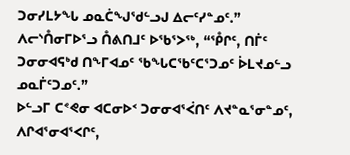ᑐᓂᓯᒪᔭᖓ ᓄᓇᑖᖑᖁᓪᓗᒍ ᐃᓕᑦᓯᓐᓄᑦ.”
ᐱᓕᔅᑍᓂᒥᐅᕐᓗ ᑍᕕᑎᒧᑦ ᐅᖃᕐᐳᖅ, “ᕾᒋᑦ, ᑎᒦᑦ ᑐᓂᓂᐊᕋᒃᑯ ᑎᖕᒥᐊᓄᑦ ᖃᖓᑕᖃᑦᑕᕐᑐᓄᑦ ᐆᒪᔪᓄᓪᓗ ᓄᓇᒦᑦᑐᓄᑦ.”
ᐅᓪᓗᒥ ᑕᕝᕙᓂ ᐊᑕᓂᐅᑉ ᑐᓂᓂᐊᕐᐹᑎᑦ ᐱᔪᓐᓇᕐᓂᓐᓄᑦ, ᐱᒋᐊᕐᓂᐊᕐᐸᒋᑦ,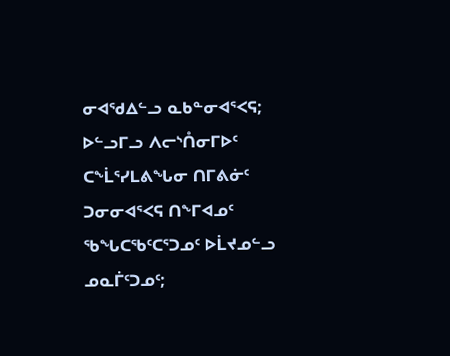ᓂᐊᖁᐃᓪᓗ ᓇᑲᓐᓂᐊᕐᐸᕋ; ᐅᓪᓗᒥᓗ ᐱᓕᔅᑍᓂᒥᐅᑦ ᑕᖕᒫᕐᓯᒪᕕᖓᓂ ᑎᒥᕕᓃᑦ ᑐᓂᓂᐊᕐᐸᕋ ᑎᖕᒥᐊᓄᑦ ᖃᖓᑕᖃᑦᑕᕐᑐᓄᑦ ᐅᒫᔪᓄᓪᓗ ᓄᓇᒦᑦᑐᓄᑦ;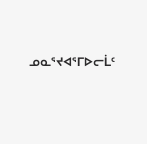ᓄᓇᕐᔪᐊᕐᒥᐅᓕᒫᑦ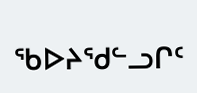ᖃᐅᔨᖁᓪᓗᒋᑦ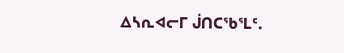ᐃᓴᕆᐊᓕᒥ ᒎᑎᑕᖃᕐᒪᑦ.